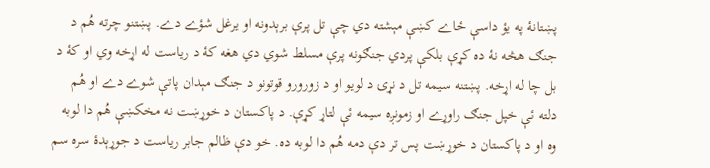پښتانۀ په يؤ داسې ځاے کښې مېشته دي چې تل پرې برېدونه او يرغل شؤے دے. پښتنو چرته هُم د جنګ هڅه نۀ ده کړې بلکې پردي جنګونه پرې مسلط شوي دي هغه کۀ د رياست له اړخه وي او کۀ د بل چا له اړخه. پښتنه سيمه تل د نړۍ د لويو او د زورورو قوتونو د جنګ مېدان پاتې شوے دے او هُم دلته ئې خپل جنګ راوړے او زمونږه سيمه ئې لتاړ کړې. د پاکستان د خوړښت نه مخکښې هُم دا لوبه وه او د پاکستان د خوړښت پس تر دې دمه هُم دا لوبه ده. خو دې ظالم جابر رياست د جوړېدۀ سره سم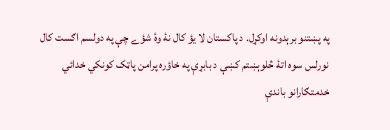په پښتنو برېدونه اوکړل. د پاکستان لا يؤ کال نۀ وۀ شؤے چې په دولسم اګست کال نورلس سوه اتۀ څلوېښتم کښې د بابړې په خاؤره پرامن پاټک کونکي خدائي خدمتګارانو باندې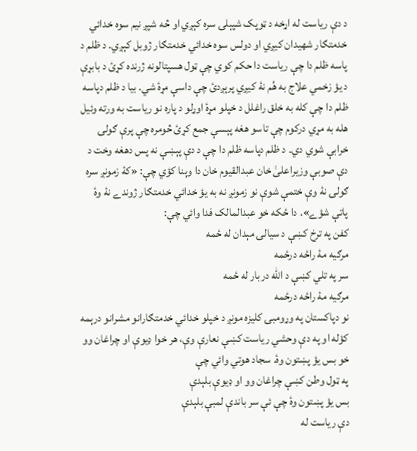د دې رياست له اړخه د ټوپک شپېلۍ سره کېږي او څه شپږ نيم سوه خدائي خدمتګار شهيدان کيږي او دولس سوه خدائي خدمتګار ژوبل کېږي. د ظلم د پاسه ظلم دا چې رياست دا حکم کوي چې ټول هسپتالونه ژرنده کړئ د بابړې د يؤ زخمي علاج به هُم نۀ کيږي پرېږدئ چې داسې مړۀ شي. بيا د ظلم دپاسه ظلم دا چې کله به خلق راغلل د خپلو مړۀ اوړلو د پاره نو رياست به ورته وئيل هله به مړي درکوم چې تاسو هغه پېسې جمع کړئ څومره چې پرې ګولۍ خرابې شوي دي۔ د ظلم دپاسه ظلم دا چې د دې پېښې نه پس دهغه وخت د دې صوبې وزیراعلیٰ خان عبدالقيوم خان دا وېنا کؤي چې: «کۀ زمونږ سره ګولۍ نۀ وې ختمې شوې نو زمونږ نه به يؤ خدائي خدمتګار ژوندے نۀ وۀ پاتې شؤے». دا ځکه خو عبدالمالک فدا وائي چې:
کفن په ترخ کښې د سيالۍ مېدان له ځمه
مرګيه مۀ راځه درځمه
سر په تلي کښې د الله دربار له ځمه
مرګيه مۀ راځه درځمه
نو دپاکستان په وړومبۍ کليزه مونږ د خپلو خدائي خدمتګارانو مشرانو درېمه کؤله او په دې وحشي رياست کښې نعارې وې، هر خوا ډيوې او چراغان وو خو بس يؤ پښتون وۀ. سجاد هوتي وائي چې
په ټول وطن کښې چراغان وو او ډيوې بلېدې
بس يؤ پښتون وۀ چې ئې سر باندې لمبې بلېدې
دې رياست له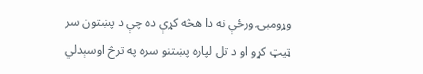وړومبۍ ورځې نه دا هڅه کړې ده چې د پښتون سر ټيټ کړو او د تل لپاره پښتنو سره په ترڅ اوسېدلي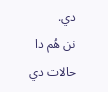دي.
نن هُم دا حالات دي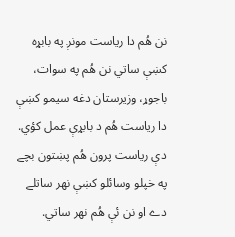نن هُم دا رياست مونږ په بابړه کښې ساتي نن هُم په سوات، باجوړ، وزيرستان دغه سيمو کښې دا رياست هُم د بابړې عمل کؤي. دې رياست پرون هُم پښتون بچے په خپلو وسائلو کښې نهر ساتلے دے او نن ئې هُم نهر ساتي.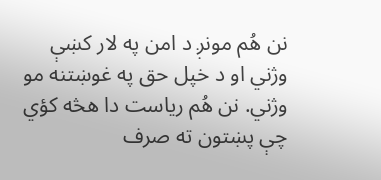نن هُم مونږ د امن په لار کښې وژني او د خپل حق په غوښتنه مو وژني. نن هُم رياست دا هڅه کؤي چې پښتون ته صرف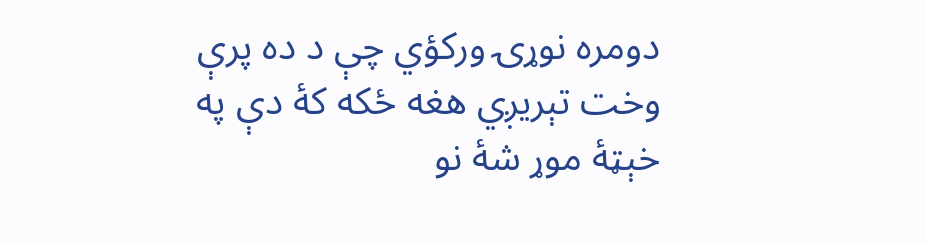دومره نوړۍ ورکؤي چې د ده پرې وخت تېريږي هغه ځکه کۀ دې په خېټۀ موړ شۀ نو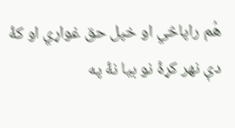هُم راپاڅي او خپل حق غواړي او کۀ دې نهر کړۀ نو بيا نۀ په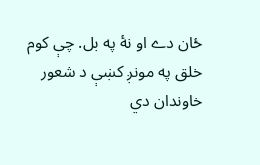ځان دے او نۀ په بل. چې کوم خلق په مونږ کښې د شعور خاوندان دي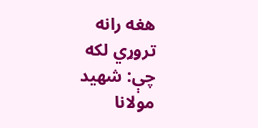هغه رانه تروړي لکه چې: شهيد مولانا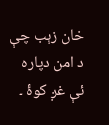خان زېب چې د امن دپاره ئې غږ کوۀ ۔